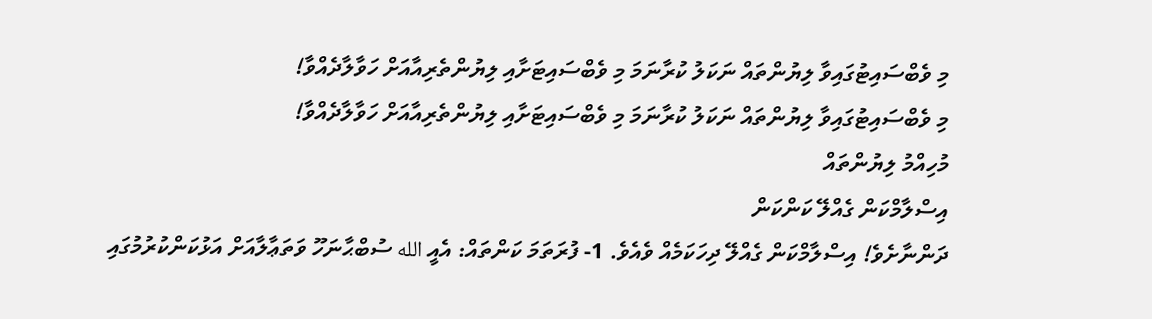މި ވެބްސައިޓުގައިވާ ލިޔުންތައް ނަކަލު ކުރާނަމަ މި ވެބްސައިޓަށާއި ލިޔުންތެރިއާއަށް ހަވާލާދެއްވާ!
މި ވެބްސައިޓުގައިވާ ލިޔުންތައް ނަކަލު ކުރާނަމަ މި ވެބްސައިޓަށާއި ލިޔުންތެރިއާއަށް ހަވާލާދެއްވާ!
މުހިއްމު ލިޔުންތައް
އިސްލާމްކަން ގެއްލޭ ކަންކަން
ދަންނާށެވެ! އިސްލާމްކަން ގެއްލޭ ދިހަކަމެއް ވެއެވެ. 1- ފުރަތަމަ ކަންތައް: އެއީ الله ސުބްޙާނަހޫ ވަތަޢާލާއަށް އަޅުކަންކުރުމުގައި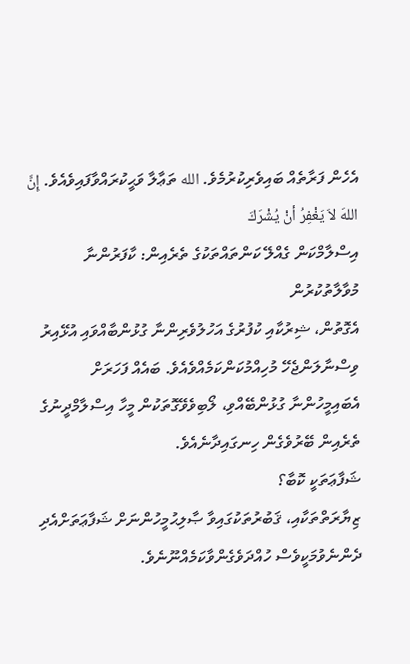އެހެން ފަރާތެއް ބައިވެރިކުރުމެވެ. الله ތަޢާލާ ވަޙީކުރައްވާފައިވެއެވެ. إِنَّ اللهَ لاَ يَغْفِرُ أنْ يُشْرَكَ
އިސްލާމްކަން ގެއްލޭ ކަންތައްތަކުގެ ތެރެއިން: ކާފަރުންނާ މުވާލާތުކުރުން
އެގޮތުން، ޝިރުކާއި ކުފުރުގެ އަހުލުވެރިންނާ ގުޅުންބާއްވައި އުޅޭއިރު ވިސްނާލަންޖެހޭ މުހިއްމުކަންކަމެއްވެއެވެ. ބައެއް ފަހަރަށް އެބައިމީހުންނާ ގުޅުންބޭއްވި، ލޯބިވެވޭގޮތަކުން މީހާ އިސްލާމްދީނުގެ ތެރެއިން ބޭރުވެގެން ހިނގައިދާނެއެވެ.
ޝަފާޢަތަކީ ކޮބާ؟
ޒިޔާރަތްތަކާއި، ޤަބުރުތަކުގައިވާ ޞާލިޙުމީހުންނަށް ޝަފާޢަތަށްއެދި ދެންނެވުމަކީވެސް ހުއްދަވެގެންވާކަމެއްނޫނެވެ.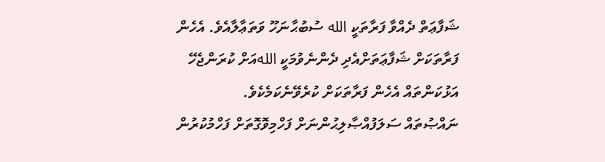ޝަފާޢަތް ދެއްވާ ފަރާތަކީ الله ސުބުޙާނަހޫ ވަތަޢާލާއެވެ. އެހެން ފަރާތަކަށް ޝަފާޢަތަށްއެދި ދެންނެވުމަކީ اللهއަށް ކުރަންޖެހޭ އަޅުކަންތައް އެހެން ފަރާތަކަށް ކުރެވޭނެކަމެކެވެ.
ނައްޞުތައް ސަލަފުއްޞާލިޙުންނަށް ފަހްމިވޮގޮތަށް ފަހްމުކުރުން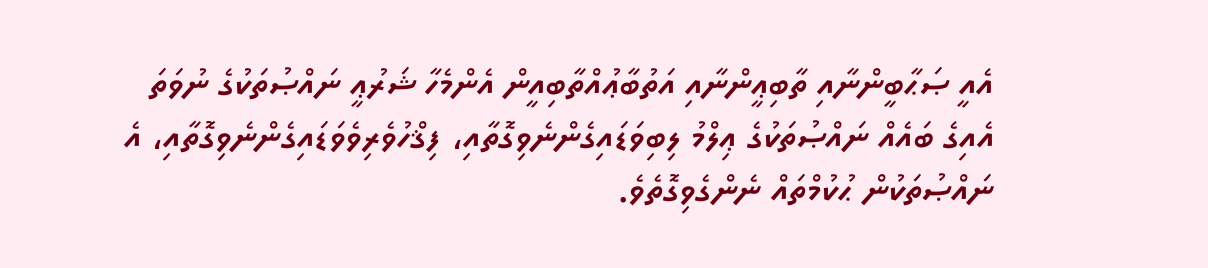އެއީ ޞަޙާބީންނާއި ތާބިޢީންނާއި އަތުބާޢުއްތާބިއީން އެންމެހާ ޝަރުޢީ ނައްޞުތަކުގެ ނުވަތަ އެއިގެ ބައެއް ނައްޞުތަކުގެ ޢިލްމު ލިބިވަޑައިގެންނެވިގޮތާއި، ފިޤްހުވެރިވެވަޑައިގެންނެވިގޮތާއި، އެ ނައްޞުތަކުން ޙުކުމްތައް ނެންގެވިގޮތެވެ.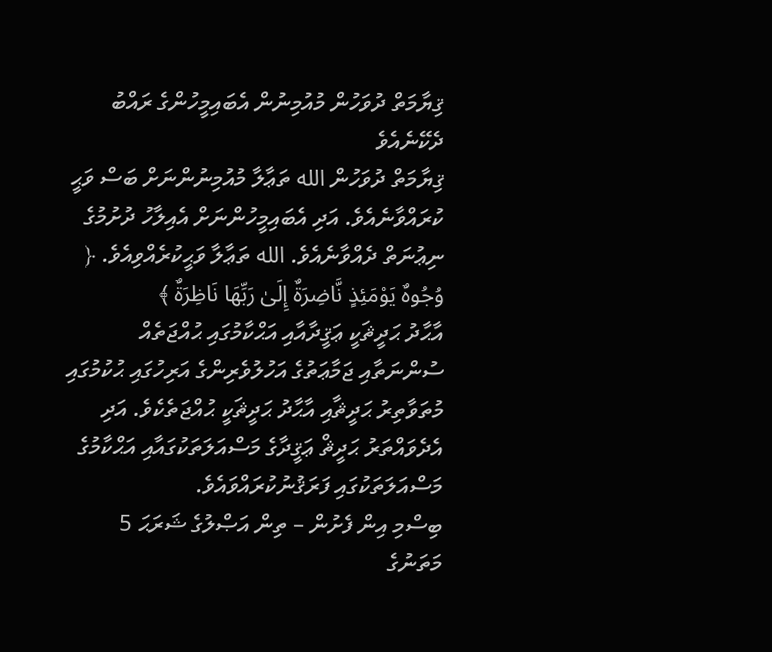ޤިޔާމަތް ދުވަހުން މުއުމިނުން އެބައިމީހުންގެ ރައްބު ދެކޭނެއެވެ
ޤިޔާމަތް ދުވަހުން الله ތަޢާލާ މުއުމިނުންނަށް ބަސް ވަޙީ ކުރައްވާނެއެވެ. އަދި އެބައިމީހުންނަށް އެއިލާހު ދުށުމުގެ ނިޢުނަތް ދެއްވާނެއެވެ. الله ތަޢާލާ ވަޙީކުރެއްވިއެވެ. ﴿ وُجُوهٌ يَوْمَئِذٍ نَّاضِرَةٌ إِلَىٰ رَبِّهَا نَاظِرَةٌ ﴾
އާޙާދު ޙަދީޘަކީ ޢަޤީދާއާއި އަޙްކާމުގައި ޙުއްޖަތެއް
ސުންނަތާއި ޖަމާޢަތުގެ އަހުލުވެރިންގެ އަރިހުގައި ޙުކުމުގައި މުތަވާތިރު ޙަދީޘާއި އާޙާދު ޙަދީޘަކީ ޙުއްޖަތެކެވެ. އަދި އެދެވައްތަރު ޙަދީޘް ޢަޤީދާގެ މަސްއަލަތަކުގައާއި އަޙްކާމުގެ މަސްއަލަތަކުގައި ފަރަޤުނުކުރައްވައެވެ.
ބިސްމި އިން ފެށުން – ތިން އަޞްލުގެ ޝަރަޙަ 5
މަތަނުގެ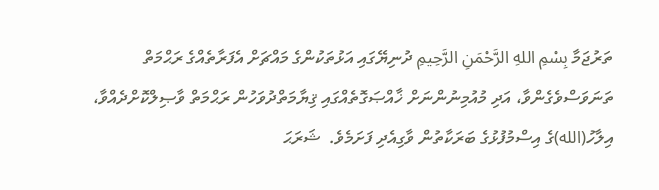ތަރުޖަމާ بِسْمِ اللهِ الرَّحْمَنِ الرَّحِيمِ ދުނިޔޭގައި އަޅުތަކުންގެ މައްޗަށް އެފަރާތެއްގެ ރަޙްމަތް ތަނަވަސްވެގެންވާ، އަދި މުއުމިނުންނަށް ޚާއްޞަގޮތެއްގައި ޤިޔާމަތްދުވަހުން ރަޙްމަތް ވާޞިލްކޮށްދެއްވާ، އިލާހު(الله)ގެ އިސްމުފުޅުގެ ބަރަކާތުން ވާގިއެދި ފަށަމެވެ.  ޝަރަޙަ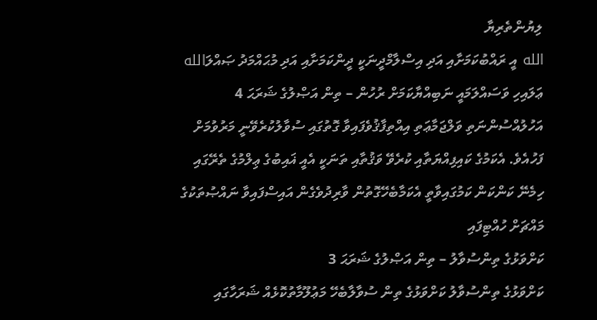ލިޔުންތެރިޔާ
الله އީ ރައްބުކަމަށާއި އަދި އިސްލާމްދީނަކީ ދީންކަމަށާއި އަދި މުޙައްމަދު ޞައްލަالله ޢަލައިހި ވަސައްލަމައީ ނަބިއްޔާކަމަށް ރުހުން – ތިން އަޞްލުގެ ޝަރަޙަ 4
އަހުލުއްސުންނަތި ވަލްޖަމާޢަތި އިއްތިފާޤުވެފައިވާ ގޮތުގައި ސުވާލުކުރެވޭނީ މަރުވުމަށް ފަހުއެވެ. އެކަމުގެ ކައިފިއްޔަތާއި ކުރެވޭ ވަޤުތާއި ތަނަކީ އެއީ ޣައިބުގެ ޢިލްމުގެ ތެރޭގައި ހިމެނޭ ކަންކަން ކަމުގައިވާތީ އެކަމާބެހޭގޮތުން ވާރިދުވެގެން އައިސްފައިވާ ނައްޞުތަކުގެ މައްޗަށް ހުއްޓިފައި
ކަށްވަޅުގެ ތިންސުވާލު – ތިން އަޞްލުގެ ޝަރަޙަ 3
ކަށްވަޅުގެ ތިންސުވާލު ކަށްވަޅުގެ ތިން ސުވާލާބެހޭ މަޢުލޫމާތުކޮޅެއް ޝަރަހާގައި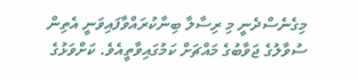މިގެނެސްދެނީ މި ރިސާލާ ބިނާކުރައްވާފައިވަނީ އެތިން ސުވާލުގެ ޖަވާބުގެ މައްޗަށް ކަމުގައިވާތީއެވެ. ކަށްވަޅުގެ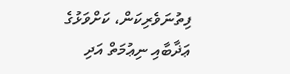ފިތުނަވެރިކަން، ކަށްވަޅުގެ ޢަޛާބާއި ނިޢުމަތް އަދި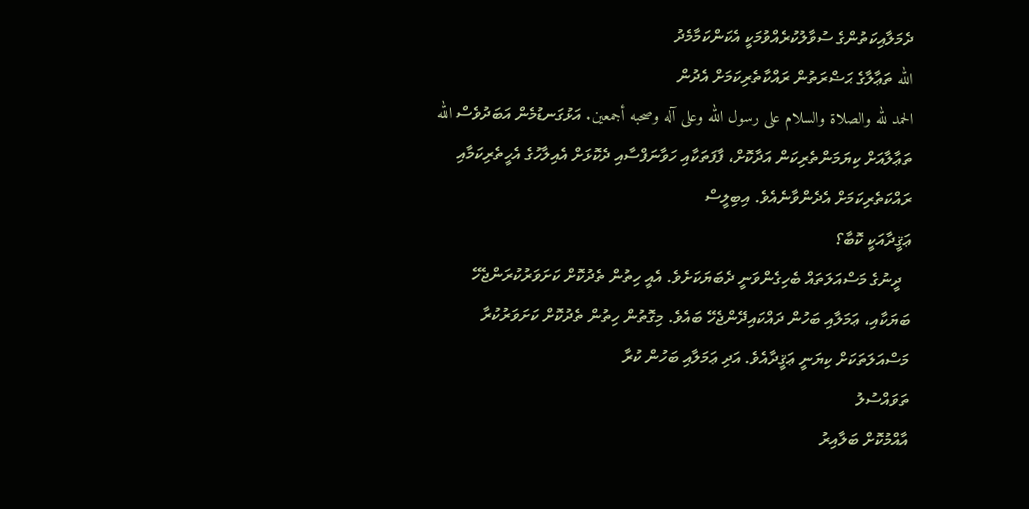ދެމަލާއިކަތުންގެ ސުވާލުކުރެއްވުމަކީ އެކަންކަމާމެދު
الله ތަޢާލާގެ ޙަޟްރަތުން ރައްކާތެރިކަމަށް އެދުން
الحمد لله والصلاة والسلام على رسول الله وعلى آله وصحبه أجمعين. އަޅުގަނޑުމެން އަބަދުވެސް الله ތަޢާލާއަށް ކިޔަމަންތެރިކަން އަދާކޮށް، ފާފަތަކާއި ހަވާނަފްސާއި ދެކޮޅަށް އެއިލާހުގެ އެހީތެރިކަމާއި ރައްކަތެރިކަމަށް އެދެންވާނެއެވެ. އިބިލީސް
ޢަޤީދާއަކީ ކޮބާ؟
  ދީނުގެ މަސްއަލަތައް ބެހިގެންވަނީ ދެބަޔަކަށެވެ. އެއީ ހިތުން ތެދުކޮށް ކަށަވަރުކުރަންޖެހޭ ބަޔަކާއި، ޢަމަލާއި ބަހުން ދައްކައިދޭންޖެހޭ ބައެވެ. މިގޮތުން ހިތުން ތެދުކޮށް ކަށަވަރުކުރާ މަސްއަލަތަކަށް ކިޔަނީ ޢަޤީދާއެވެ. އަދި ޢަމަލާއި ބަހުން ކުރާ
ތަވައްސުލު
އާއްމުކޮށް ބަލާއިރު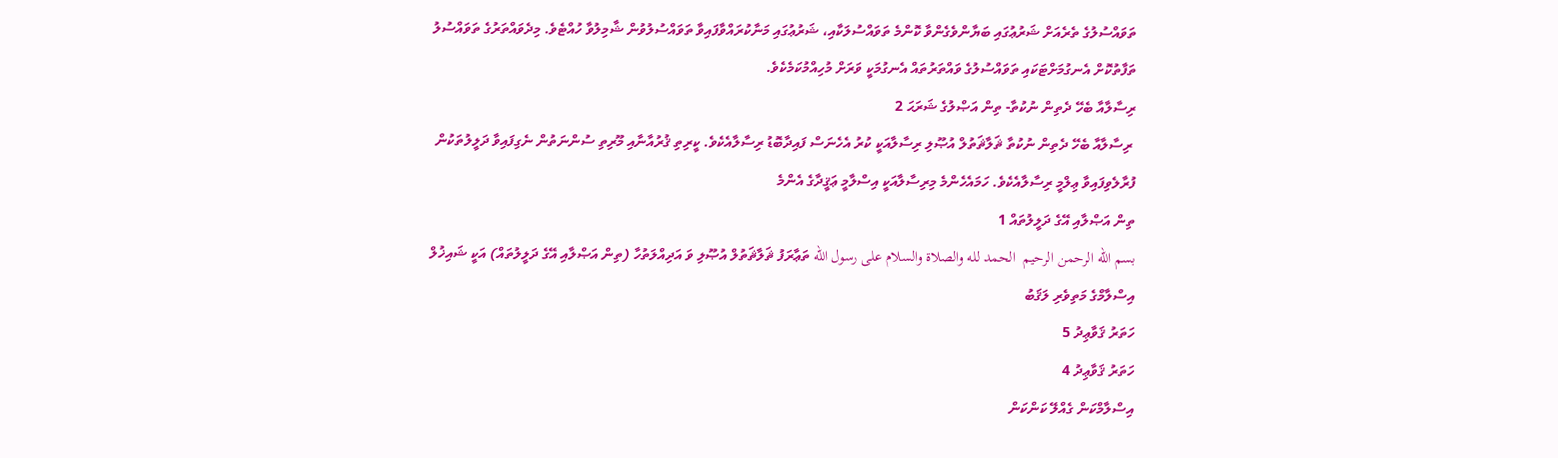ތަވައްސުލުގެ ތެރެއަށް ޝަރުޢުގައި ބަޔާންވެގެންވާ ކޮންމެ ތަވައްސުލަކާއި، ޝަރުޢުގައި މަނާކުރައްވާފައިވާ ތަވައްސުލުވުން ޝާމިލުވާ ހުއްޓެވެ. މިދެވައްތަރުގެ ތަވައްސުލު ތަފާތުކޮށް އެނގުމަށްޓަކައި ތަވައްސުލުގެ ވައްތަރުތައް އެނގުމަކީ ވަރަށް މުހިއްމުކަމެކެވެ.
ރިސާލާއާ ބެހޭ ދެތިން ނުކުތާ- ތިން އަޞްލުގެ ޝަރަޙަ 2
 ރިސާލާއާ ބެހޭ ދެތިން ނުކުތާ ޘަލާޘަތުލް އުޞޫލި ރިސާލާއަކީ ކުރު އެހެނަސް ފައިދާބޮޑު ރިސާލާއެކެވެ. ކީރިތި ޤުރުއާނާއި މޫރިތި ސުންނަތުން ނެގިފައިވާ ދަލީލުތަކުން ފުރާލެވިފައިވާ ޢިލްމީ ރިސާލާއެކެވެ. ހަމައެހެންމެ މިރިސާލާއަކީ އިސްލާމީ ޢަޤީދާގެ އެންމެ
ތިން އަޞްލާއި އޭގެ ދަލީލުތައް 1
بسم الله الرحمن الرحيم  الحمد لله والصلاة والسلام على رسول الله ތަޢާރަފު ޘަލާޘަތުލް އުޞޫލި ވަ އަދިއްލަތުހާ (ތިން އަޞްލާއި އޭގެ ދަލީލުތައް) އަކީ ޝައިޚުލް އިސްލާމްގެ މަތިވެރި ލަޤަބު
ހަތަރު ޤަވާޢިދު 5
ހަތަރު ޤަވާޢިދު 4
އިސްލާމްކަން ގެއްލޭ ކަންކަން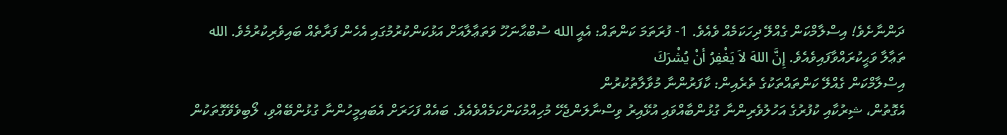ދަންނާށެވެ! އިސްލާމްކަން ގެއްލޭ ދިހަކަމެއް ވެއެވެ. 1- ފުރަތަމަ ކަންތައް: އެއީ الله ސުބްޙާނަހޫ ވަތަޢާލާއަށް އަޅުކަންކުރުމުގައި އެހެން ފަރާތެއް ބައިވެރިކުރުމެވެ. الله ތަޢާލާ ވަޙީކުރައްވާފައިވެއެވެ. إِنَّ اللهَ لاَ يَغْفِرُ أنْ يُشْرَكَ
އިސްލާމްކަން ގެއްލޭ ކަންތައްތަކުގެ ތެރެއިން: ކާފަރުންނާ މުވާލާތުކުރުން
އެގޮތުން، ޝިރުކާއި ކުފުރުގެ އަހުލުވެރިންނާ ގުޅުންބާއްވައި އުޅޭއިރު ވިސްނާލަންޖެހޭ މުހިއްމުކަންކަމެއްވެއެވެ. ބައެއް ފަހަރަށް އެބައިމީހުންނާ ގުޅުންބޭއްވި، ލޯބިވެވޭގޮތަކުން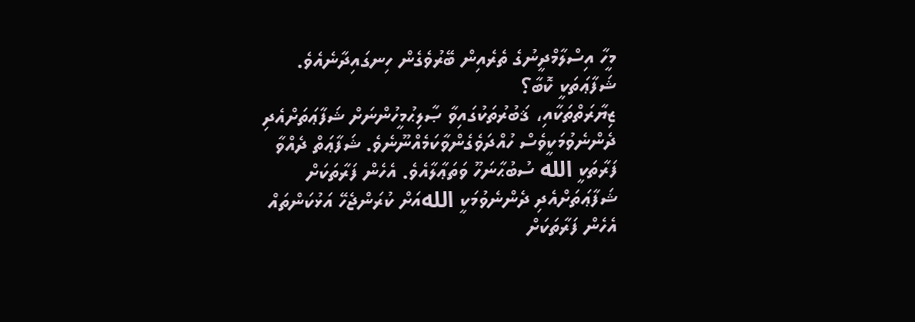މީހާ އިސްލާމްދީނުގެ ތެރެއިން ބޭރުވެގެން ހިނގައިދާނެއެވެ.
ޝަފާޢަތަކީ ކޮބާ؟
ޒިޔާރަތްތަކާއި، ޤަބުރުތަކުގައިވާ ޞާލިޙުމީހުންނަށް ޝަފާޢަތަށްއެދި ދެންނެވުމަކީވެސް ހުއްދަވެގެންވާކަމެއްނޫނެވެ. ޝަފާޢަތް ދެއްވާ ފަރާތަކީ الله ސުބުޙާނަހޫ ވަތަޢާލާއެވެ. އެހެން ފަރާތަކަށް ޝަފާޢަތަށްއެދި ދެންނެވުމަކީ اللهއަށް ކުރަންޖެހޭ އަޅުކަންތައް އެހެން ފަރާތަކަށް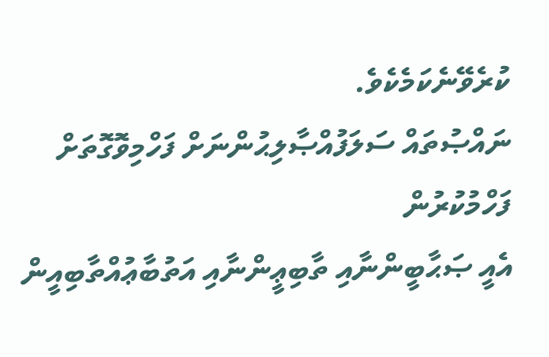ކުރެވޭނެކަމެކެވެ.
ނައްޞުތައް ސަލަފުއްޞާލިޙުންނަށް ފަހްމިވޮގޮތަށް ފަހްމުކުރުން
އެއީ ޞަޙާބީންނާއި ތާބިޢީންނާއި އަތުބާޢުއްތާބިއީން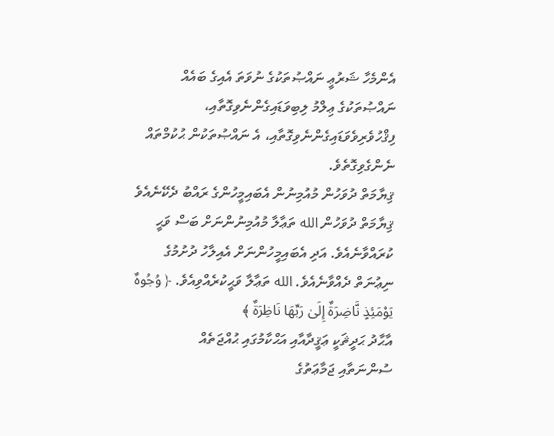އެންމެހާ ޝަރުޢީ ނައްޞުތަކުގެ ނުވަތަ އެއިގެ ބައެއް ނައްޞުތަކުގެ ޢިލްމު ލިބިވަޑައިގެންނެވިގޮތާއި، ފިޤްހުވެރިވެވަޑައިގެންނެވިގޮތާއި، އެ ނައްޞުތަކުން ޙުކުމްތައް ނެންގެވިގޮތެވެ.
ޤިޔާމަތް ދުވަހުން މުއުމިނުން އެބައިމީހުންގެ ރައްބު ދެކޭނެއެވެ
ޤިޔާމަތް ދުވަހުން الله ތަޢާލާ މުއުމިނުންނަށް ބަސް ވަޙީ ކުރައްވާނެއެވެ. އަދި އެބައިމީހުންނަށް އެއިލާހު ދުށުމުގެ ނިޢުނަތް ދެއްވާނެއެވެ. الله ތަޢާލާ ވަޙީކުރެއްވިއެވެ. ﴿ وُجُوهٌ يَوْمَئِذٍ نَّاضِرَةٌ إِلَىٰ رَبِّهَا نَاظِرَةٌ ﴾
އާޙާދު ޙަދީޘަކީ ޢަޤީދާއާއި އަޙްކާމުގައި ޙުއްޖަތެއް
ސުންނަތާއި ޖަމާޢަތުގެ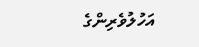އަހުލުވެރިންގެ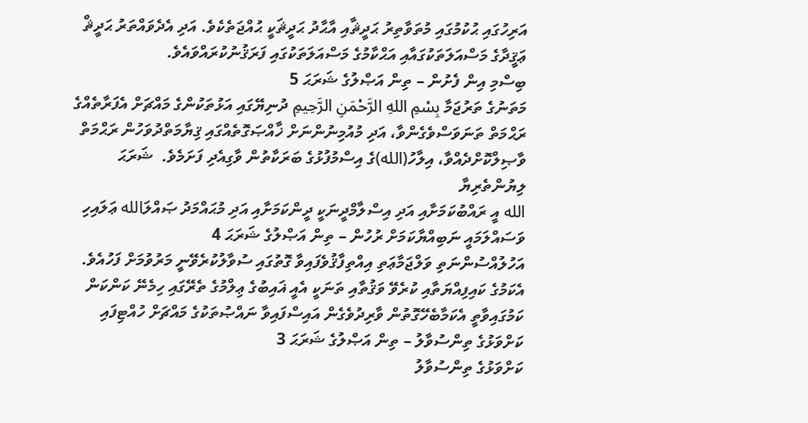އަރިހުގައި ޙުކުމުގައި މުތަވާތިރު ޙަދީޘާއި އާޙާދު ޙަދީޘަކީ ޙުއްޖަތެކެވެ. އަދި އެދެވައްތަރު ޙަދީޘް ޢަޤީދާގެ މަސްއަލަތަކުގައާއި އަޙްކާމުގެ މަސްއަލަތަކުގައި ފަރަޤުނުކުރައްވައެވެ.
ބިސްމި އިން ފެށުން – ތިން އަޞްލުގެ ޝަރަޙަ 5
މަތަނުގެ ތަރުޖަމާ بِسْمِ اللهِ الرَّحْمَنِ الرَّحِيمِ ދުނިޔޭގައި އަޅުތަކުންގެ މައްޗަށް އެފަރާތެއްގެ ރަޙްމަތް ތަނަވަސްވެގެންވާ، އަދި މުއުމިނުންނަށް ޚާއްޞަގޮތެއްގައި ޤިޔާމަތްދުވަހުން ރަޙްމަތް ވާޞިލްކޮށްދެއްވާ، އިލާހު(الله)ގެ އިސްމުފުޅުގެ ބަރަކާތުން ވާގިއެދި ފަށަމެވެ.  ޝަރަޙަ ލިޔުންތެރިޔާ
الله އީ ރައްބުކަމަށާއި އަދި އިސްލާމްދީނަކީ ދީންކަމަށާއި އަދި މުޙައްމަދު ޞައްލަالله ޢަލައިހި ވަސައްލަމައީ ނަބިއްޔާކަމަށް ރުހުން – ތިން އަޞްލުގެ ޝަރަޙަ 4
އަހުލުއްސުންނަތި ވަލްޖަމާޢަތި އިއްތިފާޤުވެފައިވާ ގޮތުގައި ސުވާލުކުރެވޭނީ މަރުވުމަށް ފަހުއެވެ. އެކަމުގެ ކައިފިއްޔަތާއި ކުރެވޭ ވަޤުތާއި ތަނަކީ އެއީ ޣައިބުގެ ޢިލްމުގެ ތެރޭގައި ހިމެނޭ ކަންކަން ކަމުގައިވާތީ އެކަމާބެހޭގޮތުން ވާރިދުވެގެން އައިސްފައިވާ ނައްޞުތަކުގެ މައްޗަށް ހުއްޓިފައި
ކަށްވަޅުގެ ތިންސުވާލު – ތިން އަޞްލުގެ ޝަރަޙަ 3
ކަށްވަޅުގެ ތިންސުވާލު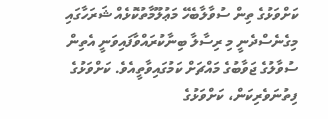ކަށްވަޅުގެ ތިން ސުވާލާބެހޭ މަޢުލޫމާތުކޮޅެއް ޝަރަހާގައި މިގެނެސްދެނީ މި ރިސާލާ ބިނާކުރައްވާފައިވަނީ އެތިން ސުވާލުގެ ޖަވާބުގެ މައްޗަށް ކަމުގައިވާތީއެވެ. ކަށްވަޅުގެ ފިތުނަވެރިކަން، ކަށްވަޅުގެ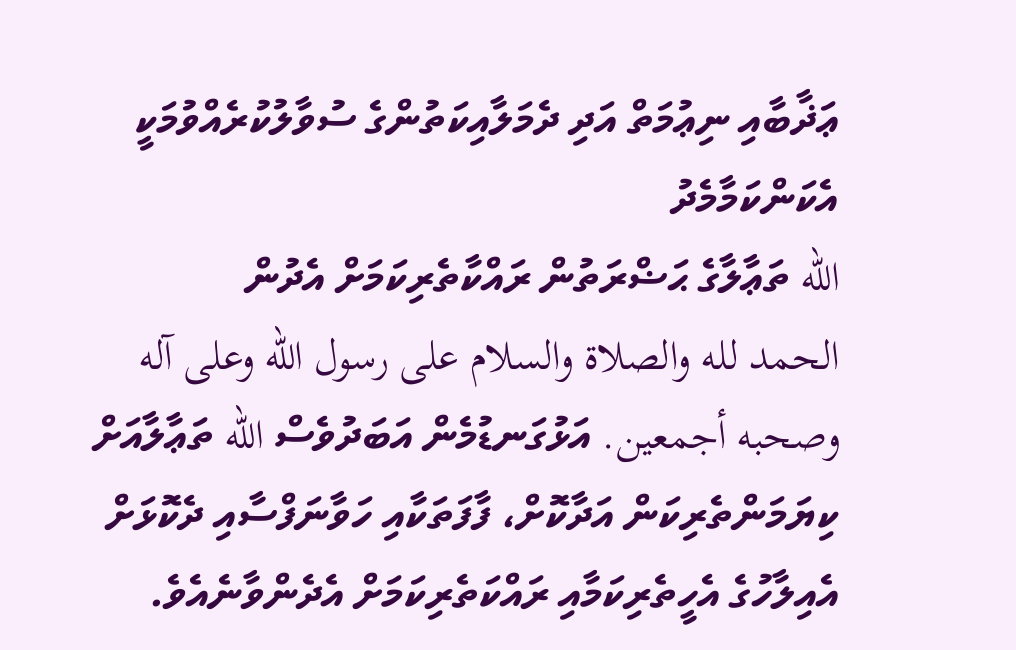ޢަޛާބާއި ނިޢުމަތް އަދި ދެމަލާއިކަތުންގެ ސުވާލުކުރެއްވުމަކީ އެކަންކަމާމެދު
الله ތަޢާލާގެ ޙަޟްރަތުން ރައްކާތެރިކަމަށް އެދުން
الحمد لله والصلاة والسلام على رسول الله وعلى آله وصحبه أجمعين. އަޅުގަނޑުމެން އަބަދުވެސް الله ތަޢާލާއަށް ކިޔަމަންތެރިކަން އަދާކޮށް، ފާފަތަކާއި ހަވާނަފްސާއި ދެކޮޅަށް އެއިލާހުގެ އެހީތެރިކަމާއި ރައްކަތެރިކަމަށް އެދެންވާނެއެވެ.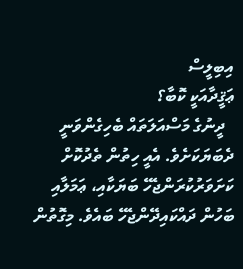އިބިލީސް
ޢަޤީދާއަކީ ކޮބާ؟
  ދީނުގެ މަސްއަލަތައް ބެހިގެންވަނީ ދެބަޔަކަށެވެ. އެއީ ހިތުން ތެދުކޮށް ކަށަވަރުކުރަންޖެހޭ ބަޔަކާއި، ޢަމަލާއި ބަހުން ދައްކައިދޭންޖެހޭ ބައެވެ. މިގޮތުން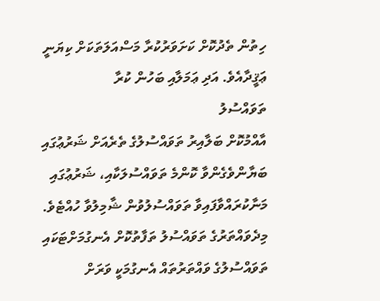ހިތުން ތެދުކޮށް ކަށަވަރުކުރާ މަސްއަލަތަކަށް ކިޔަނީ ޢަޤީދާއެވެ. އަދި ޢަމަލާއި ބަހުން ކުރާ
ތަވައްސުލު
އާއްމުކޮށް ބަލާއިރު ތަވައްސުލުގެ ތެރެއަށް ޝަރުޢުގައި ބަޔާންވެގެންވާ ކޮންމެ ތަވައްސުލަކާއި، ޝަރުޢުގައި މަނާކުރައްވާފައިވާ ތަވައްސުލުވުން ޝާމިލުވާ ހުއްޓެވެ. މިދެވައްތަރުގެ ތަވައްސުލު ތަފާތުކޮށް އެނގުމަށްޓަކައި ތަވައްސުލުގެ ވައްތަރުތައް އެނގުމަކީ ވަރަށް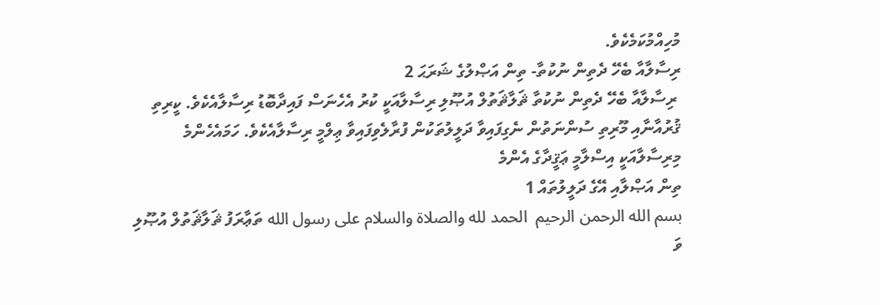މުހިއްމުކަމެކެވެ.
ރިސާލާއާ ބެހޭ ދެތިން ނުކުތާ- ތިން އަޞްލުގެ ޝަރަޙަ 2
 ރިސާލާއާ ބެހޭ ދެތިން ނުކުތާ ޘަލާޘަތުލް އުޞޫލި ރިސާލާއަކީ ކުރު އެހެނަސް ފައިދާބޮޑު ރިސާލާއެކެވެ. ކީރިތި ޤުރުއާނާއި މޫރިތި ސުންނަތުން ނެގިފައިވާ ދަލީލުތަކުން ފުރާލެވިފައިވާ ޢިލްމީ ރިސާލާއެކެވެ. ހަމައެހެންމެ މިރިސާލާއަކީ އިސްލާމީ ޢަޤީދާގެ އެންމެ
ތިން އަޞްލާއި އޭގެ ދަލީލުތައް 1
بسم الله الرحمن الرحيم  الحمد لله والصلاة والسلام على رسول الله ތަޢާރަފު ޘަލާޘަތުލް އުޞޫލި ވަ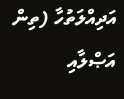އަދިއްލަތުހާ (ތިން އަޞްލާއި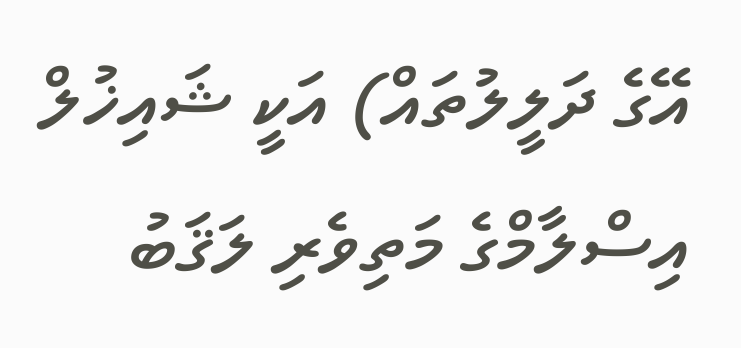އޭގެ ދަލީލުތައް) އަކީ ޝައިޚުލް އިސްލާމްގެ މަތިވެރި ލަޤަބު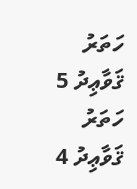ހަތަރު ޤަވާޢިދު 5
ހަތަރު ޤަވާޢިދު 4